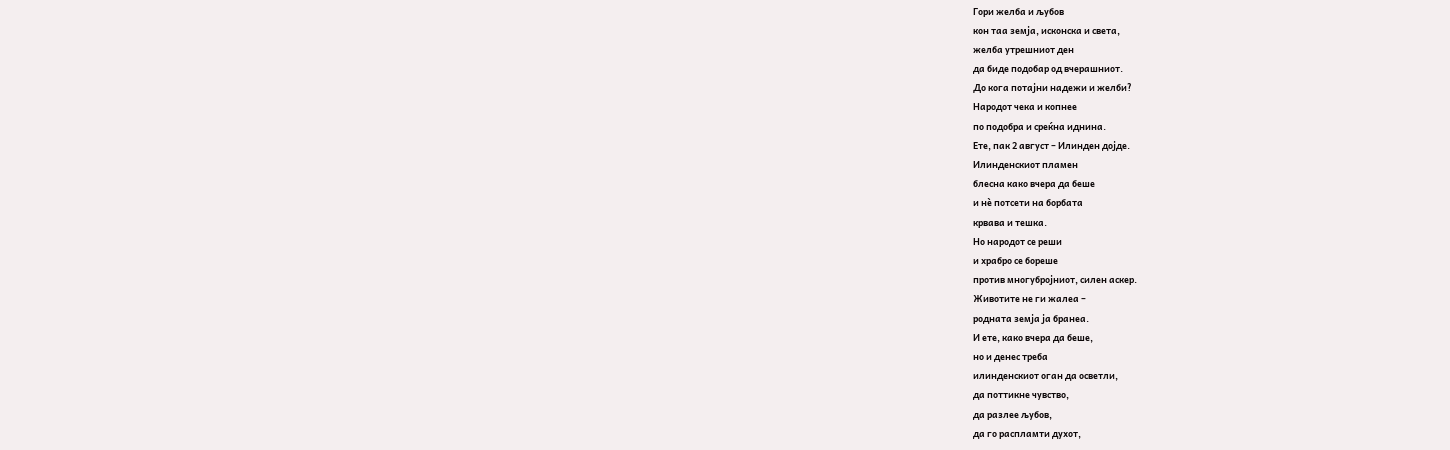Гори желба и љубов
кон таа земја, исконска и света,
желба утрешниот ден
да биде подобар од вчерашниот.
До кога потајни надежи и желби?
Народот чека и копнее
по подобра и среќна иднина.
Ете, пак 2 август – Илинден дојде.
Илинденскиот пламен
блесна како вчера да беше
и нѐ потсети на борбата
крвава и тешка.
Но народот се реши
и храбро се бореше
против многубројниот, силен аскер.
Животите не ги жалеа –
родната земја ја бранеа.
И ете, како вчера да беше,
но и денес треба
илинденскиот оган да осветли,
да поттикне чувство,
да разлее љубов,
да го распламти духот,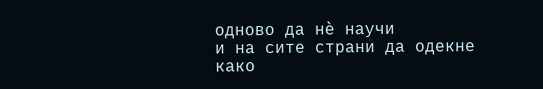одново да нѐ научи
и на сите страни да одекне
како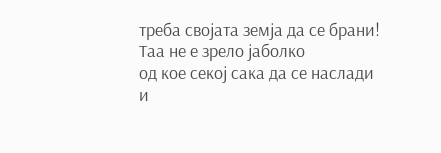треба својата земја да се брани!
Таа не е зрело јаболко
од кое секој сака да се наслади
и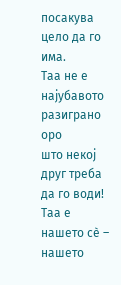посакува цело да го има.
Таа не е најубавото разиграно оро
што некој друг треба да го води!
Таа е нашето сѐ –
нашето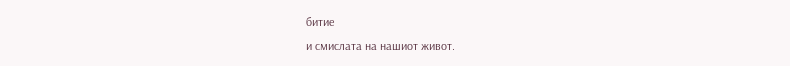битие
и смислата на нашиот живот.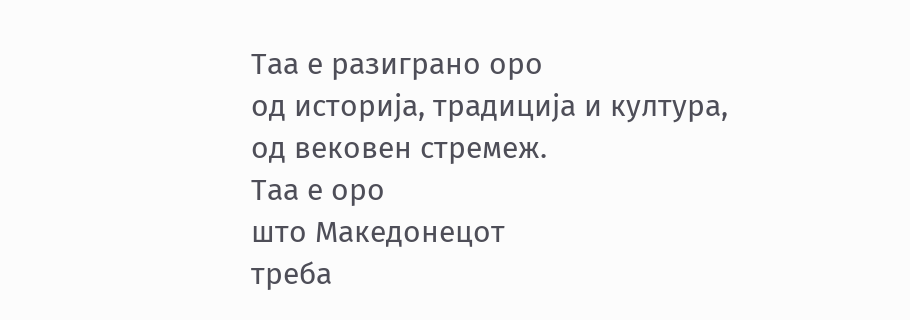Таа е разиграно оро
од историја, традиција и култура,
од вековен стремеж.
Таа е оро
што Македонецот
треба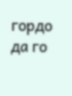гордо да го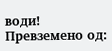води!
Превземено од: